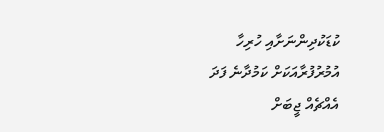ކުޑަކުދިންނަށާއި ހުރިހާ އުމުރުފުރާއަކަށް ކަމުދާނެ ފަދަ އެއްޗެއް ޖީބަށް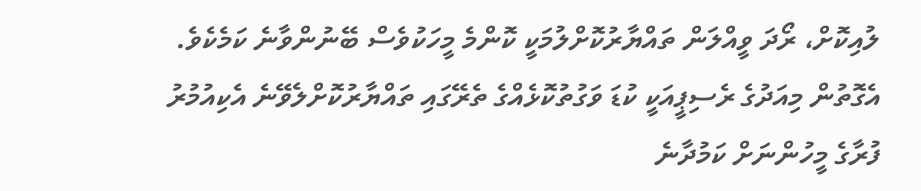ލުއިކޮށް، ރޯދަ ވީއްލަން ތައްޔާރުކޮށްލުމަކީ ކޮންމެ މީހަކުވެސް ބޭނުންވާނެ ކަމެކެވެ. އެގޮތުން މިއަދުގެ ރެސިޕީއަކީ ކުޑަ ވަގުތުކޮޅެއްގެ ތެރޭގައި ތައްޔާރުކޮށްލެވޭނެ އެކިއުމުރު ފުރާގެ މީހުންނަށް ކަމުދާނެ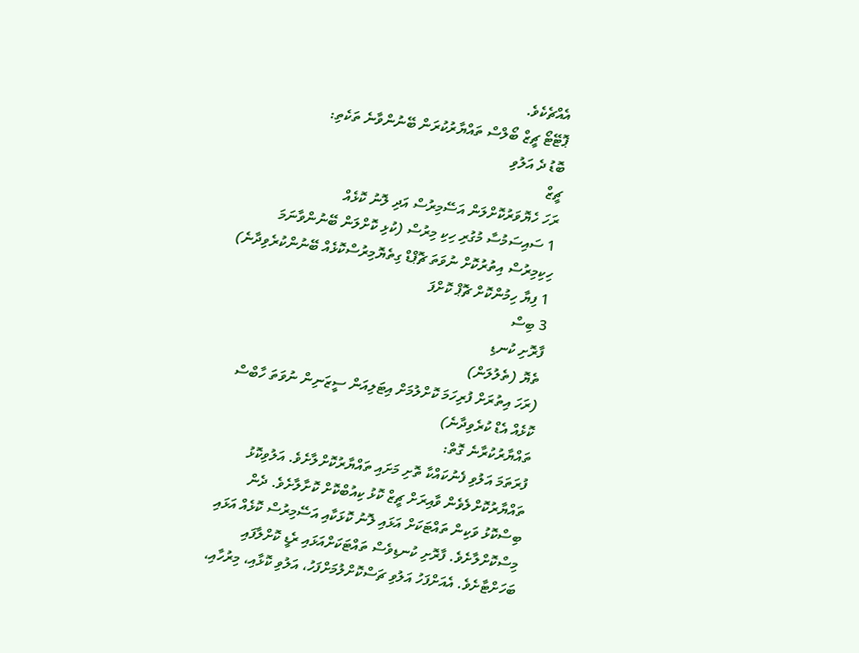އެއްޗެކެވެ.
ޕޮޓޭޓޯ ޗީޒް ބޯލްސް ތައްޔާރުކުރަން ބޭނުންވާނެ ތަކެތި:
ބޮޑު ދެ އަލުވި
ޗީޒް
ރަހަ ހެޔޮވަރުކޮށްލަން އަސޭމިރުސް އަދި ލޮނު ކޮޅެއް
1 ސައިސަމުސާ މުގުރި ހިކި މިރުސް (ކުޅި ކޮށްލަން ބޭނުންވާނަމަ ހިކިމިރުސް އިތުރުކޮށް ނުވަތަ ޗޮޕްޑް ގިތެޔޮމިރުސްކޮޅެއް ބޭނުންކުރެވިދާނެ)
1 ފިޔާ ހިމުންކޮށް ޗޮޕް ކޮށްފަ
3 ބިސް
ފާރޮށި ކުނޑި
ތެޔޮ (ތެލުލަން)
(ރަހަ އިތުރަށް ފުރިހަމަ ކޮށްލުމަށް އިޓަލިއަން ސީޒަނިން ނުވަތަ ހާބްސް ކޮޅެއް އެޑް ކުރެވިދާނެ)
ތައްޔާރުކުރާނެ ގޮތް:
ފުރަތަމަ އަލުވި ފެނުކައްކާ ތޮށި މަށައި ތައްޔާރުކޮށްލާށެވެ. އަލުވިކޮޅު ތައްޔާރުކޮށްލެވެން ވާއިރަށް ޗީޒް ކޮޅު ކިއުބްކޮށް ކޮށާލާށެވެ. ދެން ބިސްކޮޅު ވަކިން ތައްޓަކަށް އަޅައި ލޮނު ކޮޅަކާއި އަސޭމިރުސް ކޮޅެއް އަޅައި މިސްކޮށްލާށެވެ. ފާރޮށި ކުނޑިވެސް ތައްޓަކަށްއަޅައި ރެޑީ ކޮށްލާފައި ބަހަށްޓާށެވެ. އެއަށްފަހު އަލުވި ޗަސްކޮށްލުމަށްފަހު، އަލުވި ކޮޅާއި، މިރުހާއި،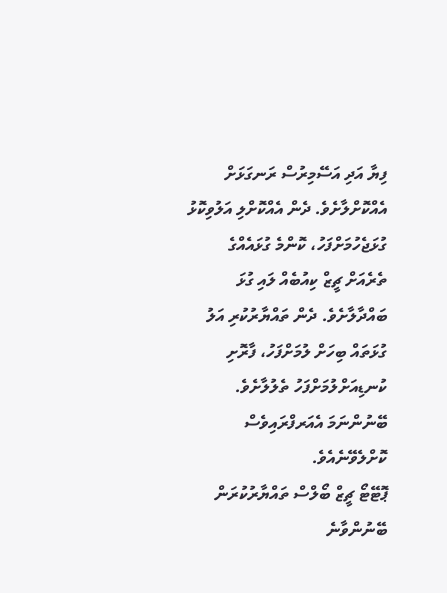ފިޔާ އަދި އަސޭމިރުސް ރަނގަޅަށް އެއްކޮށްލާށެވެ. ދެން އެއްކޮށްލި އަލުވިކޮޅު ގުޅަޖެހުމަށްފަހު، ކޮންމެ ގުޅައެއްގެ ތެރެއަށް ޗީޒް ކިއުބެއް ލައި ގުޅަ ބައްދާލާށެވެ. ދެން ތައްޔާރުކުރި އަލު ގުޅަތައް ބިހަށް ލުމަށްފަހު، ފާރޮށި ކުނޑިއަށްލުމަށްފަހު ތެލުލާށެވެ. ބޭނުންނަމަ އެއަރފްރައިވެސް ކޮށްލެވޭނެއެވެ.
ޕޮޓޭޓޯ ޗީޒް ބޯލްސް ތައްޔާރުކުރަން ބޭނުންވާނެ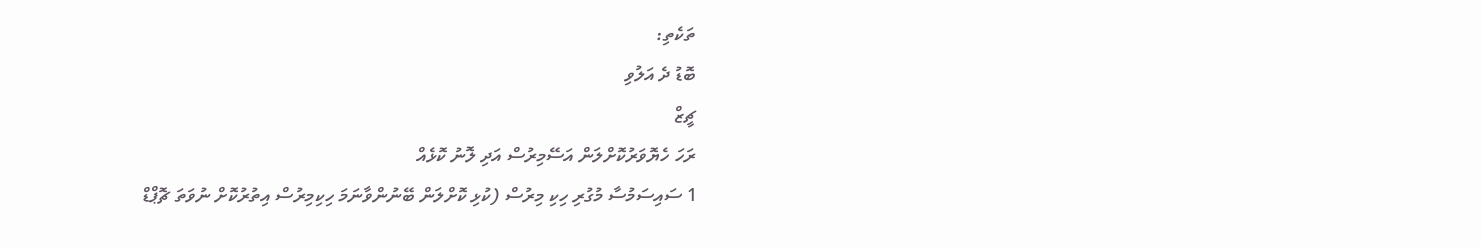ތަކެތި:
ބޮޑު ދެ އަލުވި
ޗީޒް
ރަހަ ހެޔޮވަރުކޮށްލަން އަސޭމިރުސް އަދި ލޮނު ކޮޅެއް
1 ސައިސަމުސާ މުގުރި ހިކި މިރުސް (ކުޅި ކޮށްލަން ބޭނުންވާނަމަ ހިކިމިރުސް އިތުރުކޮށް ނުވަތަ ޗޮޕްޑް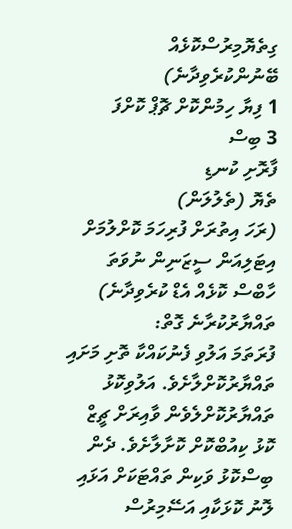ގިތެޔޮމިރުސްކޮޅެއް ބޭނުންކުރެވިދާނެ)
1 ފިޔާ ހިމުންކޮށް ޗޮޕް ކޮށްފަ
3 ބިސް
ފާރޮށި ކުނޑި
ތެޔޮ (ތެލުލަން)
(ރަހަ އިތުރަށް ފުރިހަމަ ކޮށްލުމަށް އިޓަލިއަން ސީޒަނިން ނުވަތަ ހާބްސް ކޮޅެއް އެޑް ކުރެވިދާނެ)
ތައްޔާރުކުރާނެ ގޮތް:
ފުރަތަމަ އަލުވި ފެނުކައްކާ ތޮށި މަށައި ތައްޔާރުކޮށްލާށެވެ. އަލުވިކޮޅު ތައްޔާރުކޮށްލެވެން ވާއިރަށް ޗީޒް ކޮޅު ކިއުބްކޮށް ކޮށާލާށެވެ. ދެން ބިސްކޮޅު ވަކިން ތައްޓަކަށް އަޅައި ލޮނު ކޮޅަކާއި އަސޭމިރުސް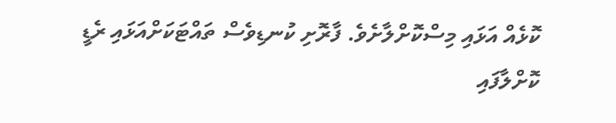ކޮޅެއް އަޅައި މިސްކޮށްލާށެވެ. ފާރޮށި ކުނޑިވެސް ތައްޓަކަށްއަޅައި ރެޑީ ކޮށްލާފައި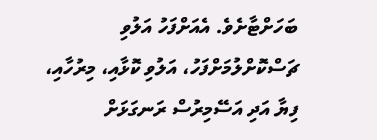ބަހަށްޓާށެވެ. އެއަށްފަހު އަލުވި ޗަސްކޮށްލުމަށްފަހު، އަލުވި ކޮޅާއި، މިރުހާއި، ފިޔާ އަދި އަސޭމިރުސް ރަނގަޅަށް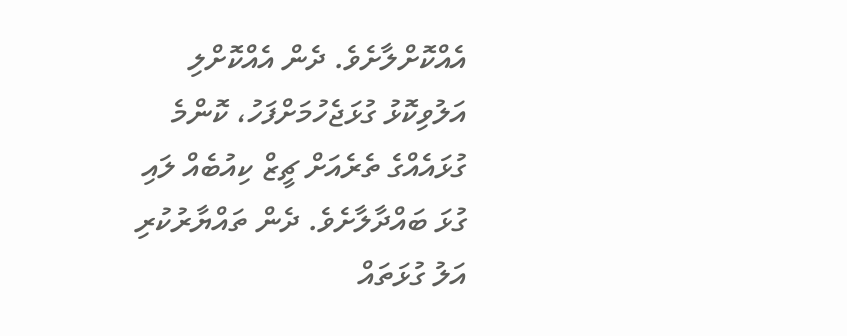އެއްކޮށްލާށެވެ. ދެން އެއްކޮށްލި އަލުވިކޮޅު ގުޅަޖެހުމަށްފަހު، ކޮންމެ ގުޅައެއްގެ ތެރެއަށް ޗީޒް ކިއުބެއް ލައި ގުޅަ ބައްދާލާށެވެ. ދެން ތައްޔާރުކުރި އަލު ގުޅަތައް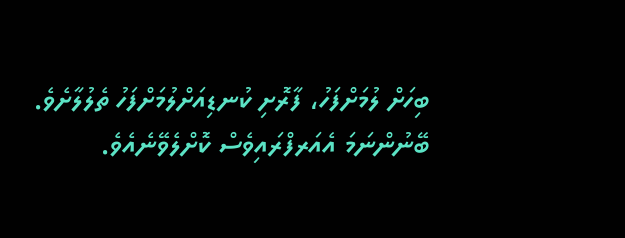ބިހަށް ލުމަށްފަހު، ފާރޮށި ކުނޑިއަށްލުމަށްފަހު ތެލުލާށެވެ. ބޭނުންނަމަ އެއަރފްރައިވެސް ކޮށްލެވޭނެއެވެ.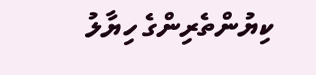ކިޔުންތެރިންގެ ހިޔާލު